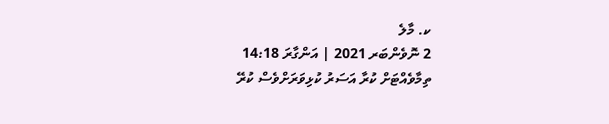ކ. މާލެ
2 ނޮވެންބަރ 2021 | އަންގާރަ 14:18
ތިމާވެއްޓަށް ކުރާ އަސަރު ކުޅިވަރަށްވެސް ކުރޭ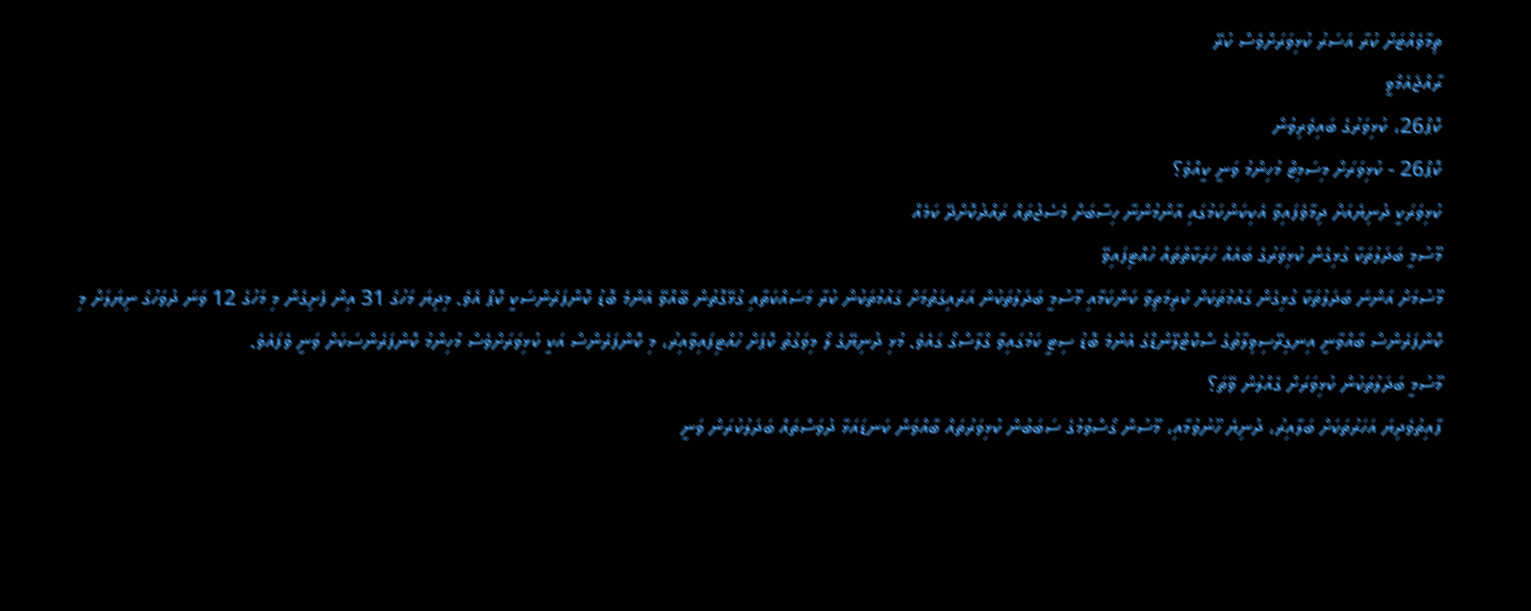ތިމާވެއްޓަށް ކުރާ އަސަރު ކުޅިވަރަށްވެސް ކުރޭ
ރާއްޖެއެމްވީ
ކޮޕް26، ކުޅިވަރުގެ ބައިވެރިވުން
ކޮޕް26 - ކުޅިވަރަށް މިސަމިޓް މުހިންމު ވަނީ ކީއްވެ؟
ކުޅިވަރަކީ ދުނިޔެއަށް ދިމާވެފައިވާ އެކިކަންކަމުގައި އާންމުންނާ ހިސާބަށް މެސެޖުތައް ރައްދުކޮށްދޭ ކަމެއް
މޫސުމީ ބަދަލުތަކާ ގުޅިގެން ކުޅިވަރުގެ ބައެއް ހަރަކާތްތައް ހުއްޓިފައިވޭ
މޫސުމަށް އަންނަ ބަދަލުތަކާ ގުޅިގެން ގައުމުތަކަށް ކުރިމަތިވާ ކަންކަމާއި މޫސުމީ ބަދަލުތަކުން އަރައިގަތުމަށް ގައުމުތަކުން ކުރާ މަސައްކަތާއި ގުޅޭގޮތުން ބޭއްވޭ އެންމެ ބޮޑު ކޮންފަރެންސަކީ ކޮޕް އެވެ. މިދިޔަ މަހުގެ 31 އިން ފެށިގެން މި މަހުގެ 12 ވަނަ ދުވަހުގެ ނިޔަލަށް މި ކޮންފަރެންސް ބާއްވާނީ އިނގިރޭސިވިލާތުގެ ސްކޮޓްލޭންޑްގެ އެންމެ ބޮޑު ސިޓީ ކަމުގައިވާ ގްލާސްގޯ ގައެވެ. މުޅި ދުނިޔޭގެ ލޯ މިވަގުތު ކޮޕަށް ހުއްޓިފައިވާއިރު، މި ކޮންފަރެންސް އަކީ ކުޅިވަރަށްވެސް މުހިންމު ކޮންފަރެންސަކަށް ވަނީ ވެފައެވެ.
މޫސުމީ ބަދަލުތަކުން ކުޅިވަރަށް ގެއްލުން ވޭތަ؟
ފާއިތުވެދިޔަ އަހަރުތަކަށް ބަލާއިރު، ދުނިޔެ ހޫނުވުމާއި، މޫސުން ގޯސްވުމުގެ ސަބަބުން ކުޅިވަރުތައް ބާއްވަން ކަނޑައަޅާ ދުވަސްތައް ބަދަލުކުރަން ވަނީ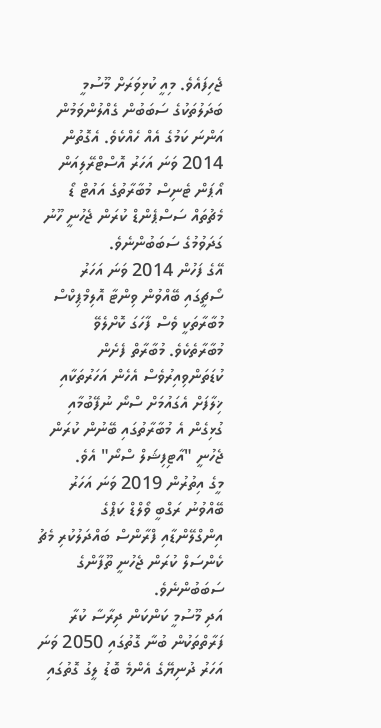ޖެހިފައެވެ. މިއީ ކުޅިވަރަށް މޫސުމީ ބަދަލުތަކުގެ ސަބަބުން ގެއްލުންވަމުން އަންނަ ކަމުގެ އެއް ހެއްކެވެ. އެގޮތުން 2014 ވަނަ އަހަރު އޮސްޓްރޭލިއަން އޯޕަން ޓެނިސް މުބާރާތުގެ އައުޓް ޑޯ މެޗުތައް ސަސްޕެންޑް ކުރަން ޖެހުނީ ހޫނު ގަދަވުމުގެ ސަބަބުންނެވެ.
އޭގެ ފަހުން 2014 ވަނަ އަހަރު ސޯޗީގައި ބޭއްވުން ވިންޓާ އޮލިމްޕިކްސް މުބާރާތަކީ ވެސް ފާހަގަ ކޮށްލެވޭ މުބާރާތެކެވެ. މުބާރާތް ފެށެން ކުޑަތަންވިއިރުވެސް އެހެން އަހަރުތަކާއި ޚިލާފަށް އެގައުމަށް ސްނޯ ނުފޭބުމާއި ގުޅިގެން އެ މުބާރާތުގައި ބޭނުން ކުރަން ޖެހުނީ "އާޓިފިޝަލް ސްނޯ" އެވެ.
މީގެ އިތުރުން 2019 ވަނަ އަހަރު ބޭއްވުނު ރަގްބީ ވޯލްޑް ކަޕްގެ އިންގްލޭންޑާއި ފްރާންސް ބައްދަލުކުރި މެޗު ކެންސަލް ކުރަން ޖެހުނީ ތޫފާންގެ ސަބަބުންނެވެ.
އަދި މޫސުމީ ކަންކަން ދިރާސާ ކުރާ ފަރާތްތަކުން ބުނާ ގޮތުގައި 2050 ވަނަ އަހަރު ދުނިޔޭގެ އެންމެ ބޮޑު ލީގު ގޮތުގައި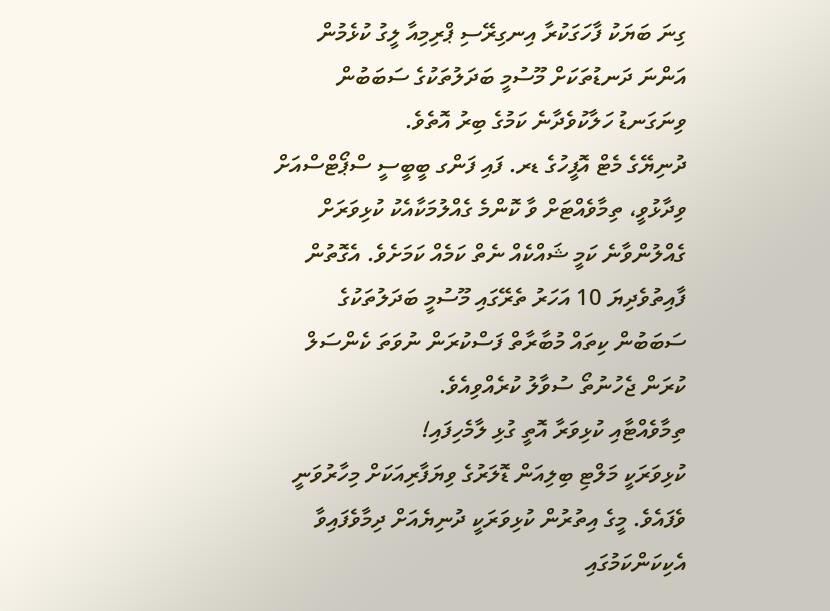ގިނަ ބަޔަކު ފާހަގަކުރާ އިނގިރޭސި ޕްރިމިއާ ލީގު ކުޅެމުން އަންނަ ދަނޑުތަކަށް މޫސުމީ ބަދަލުތަކުގެ ސަބަބުން ވިނަގަނޑު ހަލާކުވެދާނެ ކަމުގެ ބިރު އޮތެވެ.
ދުނިޔޭގެ މެޓް އޮފީހުގެ ޑރ. ފައި ފަންގ ބީބީސީ ސްޕޯޓްސްއަށް ވިދާޅުވީ، ތިމާވެއްޓަށް ވާ ކޮންމެ ގެއްލުމަކާއެކު ކުޅިވަރަށް ގެއްލުންވާނެ ކަމީ ޝައްކެއް ނެތް ކަމެއް ކަމަށެވެ. އެގޮތުން ފާއިތުވެދިޔަ 10 އަހަރު ތެރޭގައި މޫސުމީ ބަދަލުތަކުގެ ސަބަބުން ކިތައް މުބާރާތް ފަސްކުރަން ނުވަތަ ކެންސަލް ކުރަން ޖެހުނުތޯ ސުވާލު ކުރެއްވިއެވެ.
ތިމާވެއްޓާއި ކުޅިވަރާ އޮތީ ގުޅި ލާމެހިފައި!
ކުޅިވަރަކީ މަލްޓި ބިލިއަން ޑޮލަރުގެ ވިޔަފާރިއަކަށް މިހާރުވަނީ ވެފައެވެ. މީގެ އިތުރުން ކުޅިވަރަކީ ދުނިޔެއަށް ދިމާވެފައިވާ އެކިކަންކަމުގައި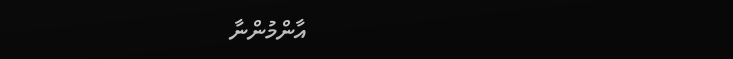އާންމުންނާ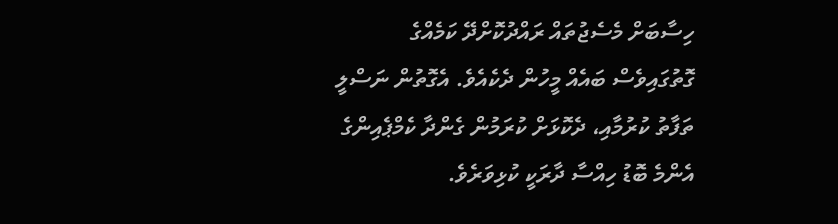ހިސާބަށް މެސެޖުތައް ރައްދުކޮށްދޭ ކަމެއްގެ ގޮތުގައިވެސް ބައެއް މީހުން ދެކެއެވެ. އެގޮތުން ނަސްލީ ތަފާތު ކުރުމާއި، ދެކޮޅަށް ކުރަމުން ގެންދާ ކެމްޕެއިންގެ އެންމެ ބޮޑު ހިއްސާ ދާރަކީ ކުޅިވަރެވެ.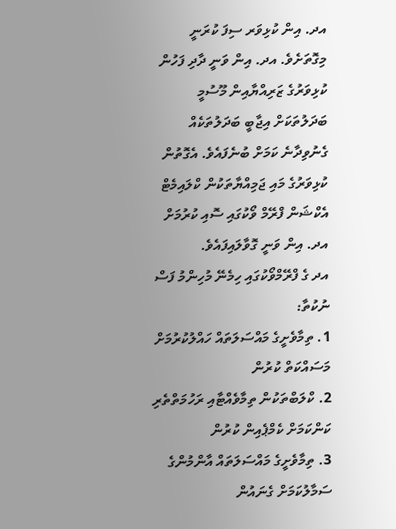އދ. އިން ކުޅިވަރ ސިފަ ކުރަނީ މިގޮތަށެވެ. އދ. އިން ވަނީ ދާދި ފަހުން ކުޅިވަރުގެ ޒަރިއްޔާއިން މޫސުމީ ބަދަލުތަކަށް އިޖާބީ ބަދަލުތަކެއް ގެނުވިދާނެ ކަމަށް ބުނެފައެވެ. އެގޮތުން ކުޅިވަރުގެ މައި ޖަމިއްޔާތަކުން ކްލައިމެޓް އެކްޝަން ފްރޭމް ވޯކުގައި ސޮއި ކުރުމަށް އދ. އިން ވަނީ ގޮވާލައިފައެވެ.
އދ ގެ ފްރޭމްވޯކުގައި ހިމެނޭ މުހިންމު ފަސް ނުކުތާ:
1. ތިމާވެށީގެ މައްސަލަތައް ހައްލުކުރުމަށް މަސައްކަތް ކުރުން
2. ކްލަބްތަކުން ތިމާވެއްޓާއި ރަހުމަތްތެރި ކަންކަމަށް ކެމްޕެއިން ކުރުން
3. ތިމާވެށީގެ މައްސަލަތައް އާންމުންގެ ސަމާލުކަމަށް ގެނައުން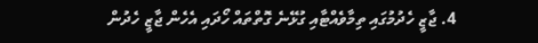4. ޖާޒީ ހެދުމުގައި ތިމާވެއްޓާއި ގުޅޭނެ ގޮތްތައް ހޯދައި އެހެން ޖާޒީ ހެދުން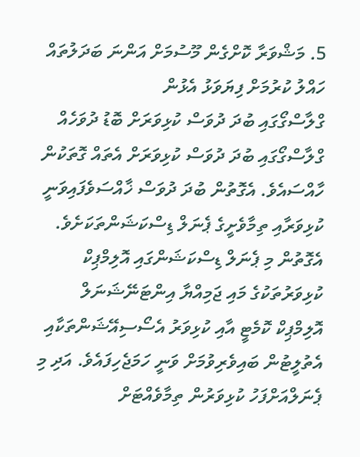5. މަޝްވަރާ ކޮށްގެން މޫސުމަށް އަންނަ ބަދަލުތައް ހައްލު ކުރުމަށް ފިޔަވަޅު އެޅުން
ގްލާސްގޯގައި ބުދަ ދުވަސް ކުޅިވަރަށް ބޮޑު ދުވަހެއް
ގްލާސްގޯގައި ބުދަ ދުވަސް ކުޅިވަރަށް އެތައް ގޮތަކުން ހާއްސައެވެ. އެގޮތުން ބުދަ ދުވަސް ޚާއްސަވެފައިވަނީ ކުޅިވަރާއި ތިމާވެށީގެ ޕެނަލް ޑިސްކަޝަންތަކަށެވެ. އެގޮތުން މި ޕެނަލް ޑިސްކަޝަންގައި އޮލިމްޕިކް ކުޅިވަރުތަކުގެ މައި ޖަމިއްޔާ އިންޓަނޭޝަނަލް އޮލިމްޕިކް ކޮމެޓީ އާއި ކުޅިވަރު އެސޯސިއޭޝަންތަކާއި އެތުލީޓުން ބައިވެރިވުމަށް ވަނީ ހަމަޖެހިފައެވެ. އަދި މި ޕެނަލްއަށްފަހު ކުޅިވަރުން ތިމާވެއްޓަށް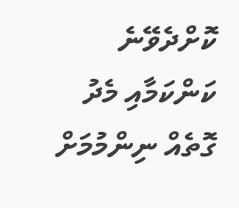ކޮށްދެވޭނެ ކަންކަމާއި މެދު ގޮތެއް ނިންމުމަށް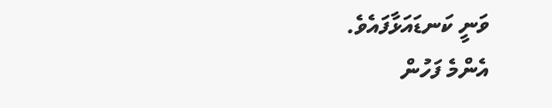ވަނީ ކަނޑައަޅާފައެވެ.
އެންމެ ފަހުން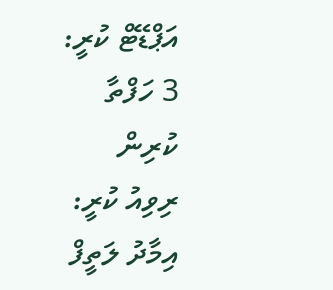އަޕްޑޭޓް ކުރީ: 3 ހަފްތާ ކުރިން
ރިވިއު ކުރީ: އިމާދު ލަތީފް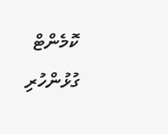ކޮމެންޓް
ގުޅުންހުރި